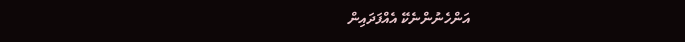އަންހެނުންނެކޭ އެއްފަދައިން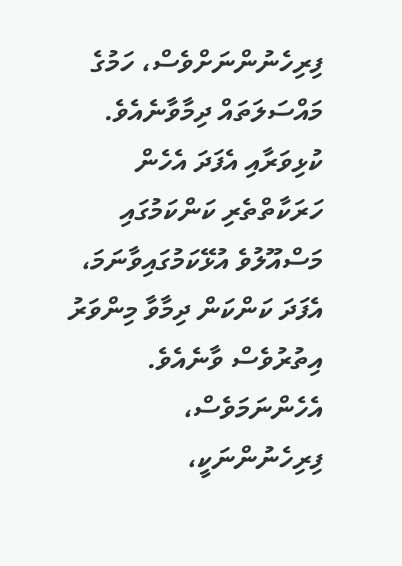ފިރިހެނުންނަށްވެސް، ހަމުގެ މައްސަލަތައް ދިމާވާނެއެވެ. ކުޅިވަރާއި އެފަދަ އެހެން ހަރަކާތްތެރި ކަންކަމުގައި މަސްއޫލުވެ އުޅޭކަމުގައިވާނަމަ، އެފަދަ ކަންކަން ދިމާވާ މިންވަރު އިތުރުވެސް ވާނެއެވެ. އެހެންނަމަވެސް، ފިރިހެނުންނަކީ،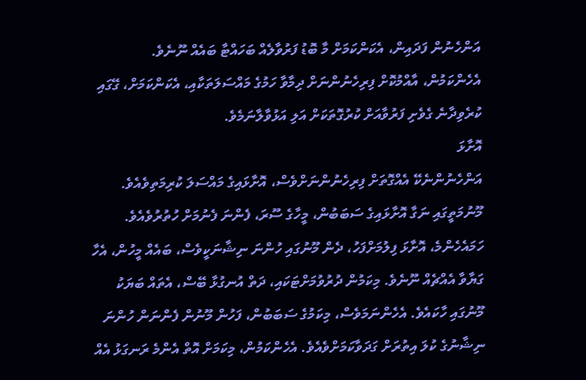އަންހެނުން ފަދައިން، އެކަންކަމަށް މާ ބޮޑު ފަރުވާލެއް ބަހައްޓާ ބައެއް ނޫނެވެ.
އެހެންކަމުން، އާއްމުކޮށް ފިރިހެނުންނަށް ދިމާވާ ހަމުގެ މައްސަލަތަކާއި، އެކަންކަމަށް، ގޭގައި ކުރެވިދާނެ ގެވެށި ފަރުވާއަށް ކުރުގޮތަކަށް އަލި އަޅުވާލާނަމެވެ.
އޮށާޅަ
އަންހެނުންނެކޭ އެއްގޮތަށް ފިރިހެނުންނަށްވެސް، އޮށާޅައިގެ މައްސަލަ ކުރިމަތިވެއެވެ. މޫނުމަތީގައި ނަގާ އޮށާޅައިގެ ސަބަބުން، މީހާގެ ސޫރަ، ފެންނަ ފެނުމަށް ހުތުރުވެއެވެ. ހަމައެހެންމެ، އޮށާޅަ ފިލުމަށްފަހު، ދެން މޫނުގައި ހުންނަ ނިޝާނަކީވެސް، ބައެއް މީހުން، އެހާ ގަޔާވާ އެއްޗެއް ނޫނެވެ. މިކަމުން ދުރުވުމަށްޓަކައި، ދަތް އުނގުޅާ ބޭސް، އެތައް ބަޔަކު މޫނުގައި ހާކައެވެ. އެހެންނަމަވެސް، މިކަމުގެ ސަބަބުން، ފަހުން މޫނުން ފެންނަން ހުންނަ ނިޝާނުގެ ކުލަ އިތުރަށް ގަދަވާކަމަށްވެއެވެ. އެހެންކަމުން، މިކަމަށް އޮތް އެންމެ ރަނގަޅު އެއް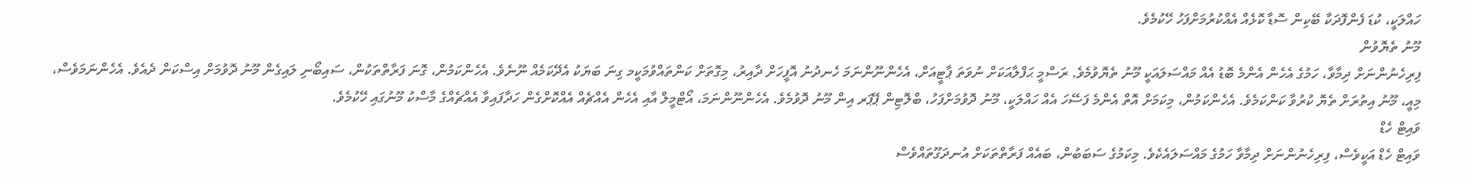ހައްލަކީ، ކުޑަ ފެންފޮދަކާ ބޭކިން ސޮޑާ ކޮޅެއް އެއްކުރުމަށްފަހު ހޭކުމެވެ.
މޫނު ތެޔޮވުން
ފިރިހެނުންނަށް ދިމާވާ، ހަމުގެ އެހެން އެންމެ ބޮޑު އެއް މައްސަލައަކީ މޫނު ތެޔޮވުމެވެ. ރަސްމީ ޙަފްލާއަކަށް ނުވަތަ ޕާޓީއަށް، އެހެންނޫންނަމަ ހެނދުނު އޮފީހަށް ދާއިރު، މިގޮތަށް ކަންތައްވުމަކީމ ގިނަ ބަޔަކު އެދޭކަމެއް ނޫނެވެ. އެހެންކަމުން، ގޮނަ ފަރާތްތަކުން، ސައިބޯނި ލައިގެން މޫނު ދޮވުމަށް އިސްކަން ދެއެވެ. އެހެންނަމަވެސް، މިއީ، މޫނު އިތުރަށް ތެޔޮ ކުރުވާ ކަންކަމެވެ. އެހެންކަމުން، މިކަމަށް އޮތް އެންމެ ފަސޭހަ އެއް ހައްލަކީ، މޫނު ދޮވުމަށްފަހު، ބްލޮޓިން ޕޭޕަރ އިން މޫނު ދޮވުމެވެ. އެހެންނޫންނަމަ، އޯޓްމީލް އާއި އެހެން އެއްޗެއް އެއްކޮށްގެން ހަދާފައިވާ އެއްޗެއްގެ މާސްކު މޫނުގައި ހޭކުމެވެ.
ވައިޓް ހެޑް
ވައިޓް ހެޑް އަކީވެސް، ފިރިހެނުންނަށް ދިމާވާ ހަމުގެ މައްސަލައެކެވެ. މިކަމުގެ ސަބަބުން، ބައެއް ފަރާތްތަކަށް އުނދަގޫތައްވެސް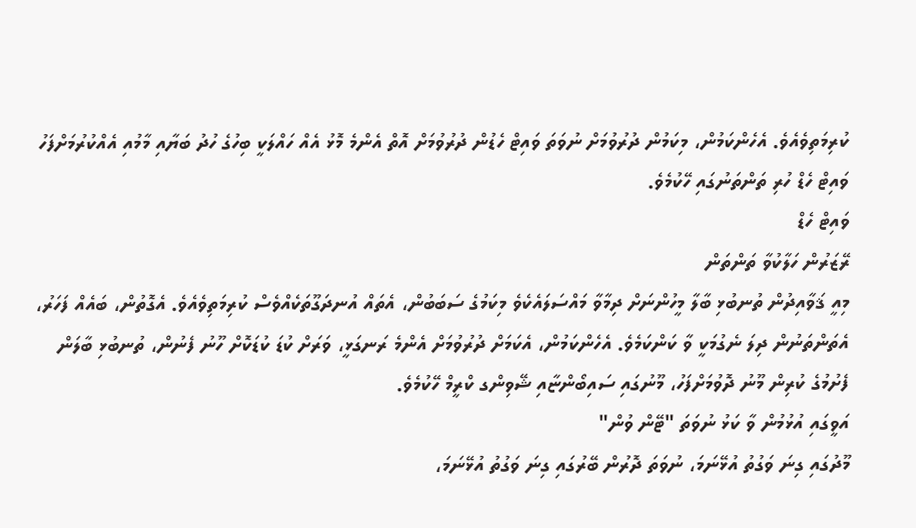ކުރިމަތިވެއެވެ. އެހެންކަމުން، މިކަމުން ދުރުވުމަށް ނުވަތަ ވައިޓް ހެޑުން ދުރުވުމަށް އޮތް އެންމެ މޮޅު އެއް ހައްލަކީ ބިހުގެ ހުދު ބަޔާއި މާމުއި އެއްކުރުމަށްފަހު ވައިޓް ހެޑް ހުރި ތަންތަނުގައި ހޭކުމެވެ.
ވައިޓް ހެޑް
ރޭޒަރުން ހަލާކުވާ ތަންތަން
މިއީ ޤަވާއިދުން ތުނބުޅި ބާލާ މީހުންނަށް ދިމާވާ މައްސަލައެކެވެ މިކަމުގެ ސަބަބުން، އެތައް އުނދަގޫތަކެއްވެސް ކުރިމަތިވެއެވެ. އެގޮތުން، ބައެއް ފަހަރު، އެތަންތަނުން ދިލަ ނެގުމަކީ ވާ ކަންކަމެވެ. އެހެންކަމުން، އެކަމަށް ދުރުވުމަށް އެންމެ ރަނގަޅީ، ވަރަށް ކުޑަ ކުޑަކޮށް ހޫނު ފެނުން، ތުނބުޅި ބާލަން ފެށުމުގެ ކުރިން މޫނު ދޮވުމަށްފަހު، މޫނުގައި ސައިބޯންޏާއި ޝޭވިންގ ކްރީމް ހޭކުމެވެ.
އަވީގައި އުޅުމުން ވާ ކަޅު ނުވަތަ "ޓޭން ވުން"
މޫދުގައި ގިނަ ވަގުތު އުޅޭނަމަ، ނުވަތަ ދޮރުން ބޭރުގައި ގިނަ ވަގުތު އުޅޭނަމަ،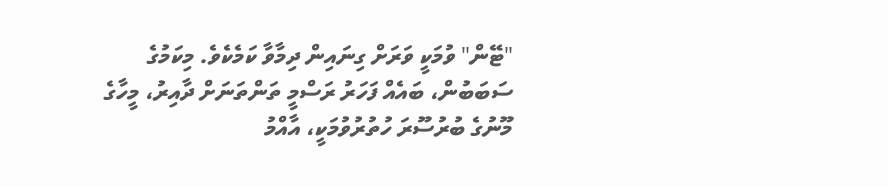"ޓޭން" ވުމަކީ ވަރަށް ގިނައިން ދިމާވާ ކަމެކެވެ. މިކަމުގެ ސަބަބުން، ބައެއް ފަހަރު ރަސްމީ ތަންތަނަށް ދާއިރު، މީހާގެ މޫނުގެ ބުރުސޫރަ ހުތުރުވުމަކީ، އާއްމު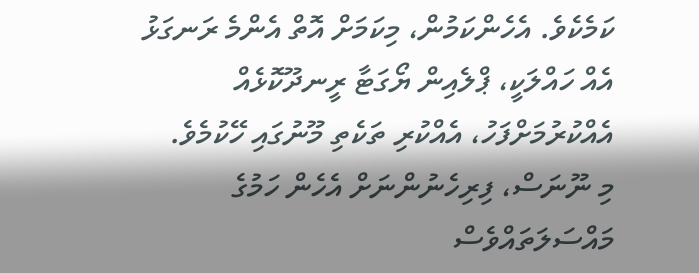ކަމެކެވެ. އެހެންކަމުން، މިކަމަށް އޮތް އެންމެ ރަނގަޅު އެއް ހައްލަކީ، ޕްލެއިން ޔޯގަޓާ ރީނދޫކޮޅެއް އެއްކުރުމަށްފަހު، އެއްކުރި ތަކެތި މޫނުގައި ހޭކުމެވެ.
މި ނޫނަސް، ފިރިހެނުންނަށް އެހެން ހަމުގެ މައްސަލަތައްވެސް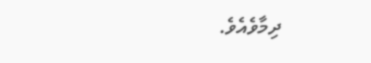ދިމާވެއެވެ.